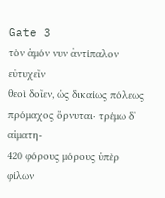Gate 3
τὸν ἁμόν νυν ἀντίπαλον εὐτυχεῖν
θεοὶ δοῖεν, ὡς δικαίως πόλεως
πρόμαχος ὄρνυται· τρέμω δʼ αἱματη-
420 φόρους μόρους ὑπὲρ φίλων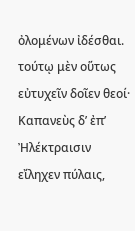ὀλομένων ἰδέσθαι.
τούτῳ μὲν οὕτως εὐτυχεῖν δοῖεν θεοί·
Καπανεὺς δʼ ἐπʼ Ἠλέκτραισιν εἴληχεν πύλαις,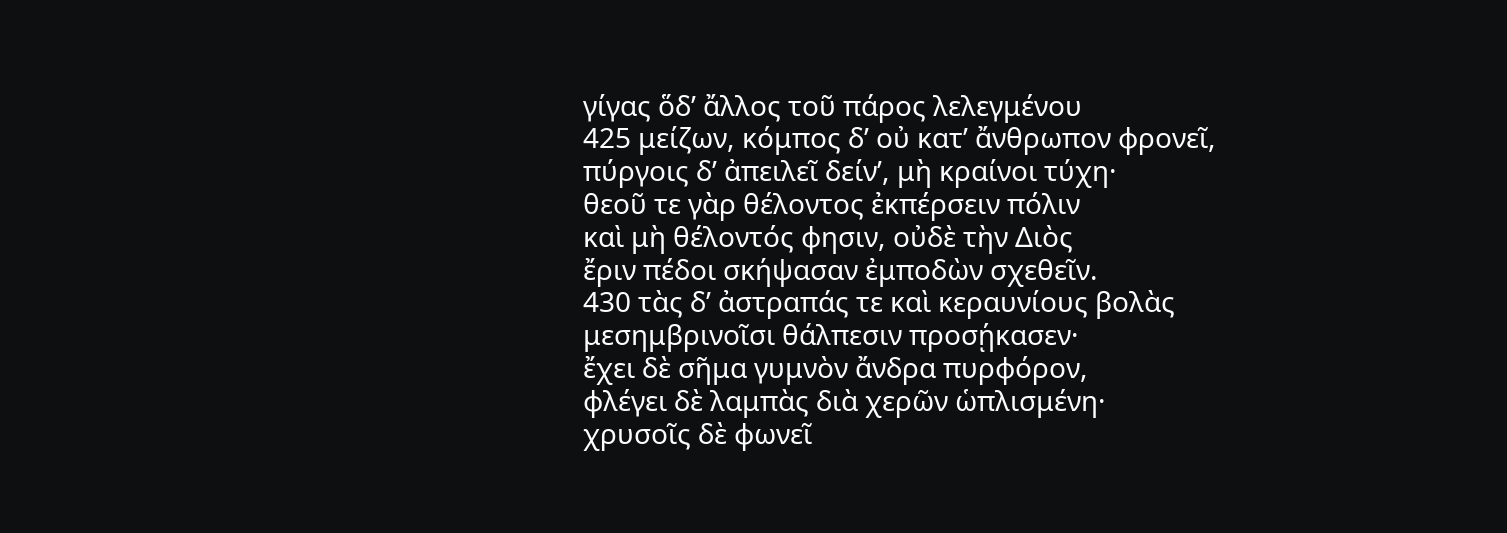γίγας ὅδʼ ἄλλος τοῦ πάρος λελεγμένου
425 μείζων, κόμπος δʼ οὐ κατʼ ἄνθρωπον φρονεῖ,
πύργοις δʼ ἀπειλεῖ δείνʼ, μὴ κραίνοι τύχη·
θεοῦ τε γὰρ θέλοντος ἐκπέρσειν πόλιν
καὶ μὴ θέλοντός φησιν, οὐδὲ τὴν Διὸς
ἔριν πέδοι σκήψασαν ἐμποδὼν σχεθεῖν.
430 τὰς δʼ ἀστραπάς τε καὶ κεραυνίους βολὰς
μεσημβρινοῖσι θάλπεσιν προσῄκασεν·
ἔχει δὲ σῆμα γυμνὸν ἄνδρα πυρφόρον,
φλέγει δὲ λαμπὰς διὰ χερῶν ὡπλισμένη·
χρυσοῖς δὲ φωνεῖ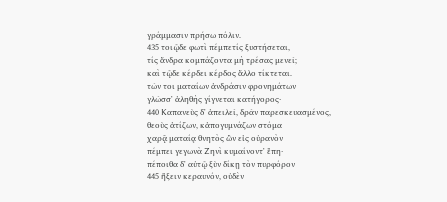γράμμασιν πρήσω πόλιν.
435 τοιῷδε φωτὶ πέμπετίς ξυστήσεται,
τίς ἄνδρα κομπάζοντα μὴ τρέσας μενεῖ;
καὶ τῷδε κέρδει κέρδος ἄλλο τίκτεται.
τῶν τοι ματαίων ἀνδράσιν φρονημάτων
γλῶσσʼ ἀληθὴς γίγνεται κατήγορος·
440 Καπανεὺς δʼ ἀπειλεῖ, δρᾶν παρεσκευασμένος,
θεοὺς ἀτίζων, κἀπογυμνάζων στόμα
χαρᾷ ματαίᾳ θνητὸς ὢν εἰς οὐρανὸν
πέμπει γεγωνὰ Ζηνὶ κυμαίνοντʼ ἔπη·
πέποιθα δʼ αὐτῷ ξὺν δίκῃ τὸν πυρφόρον
445 ἥξειν κεραυνόν, οὐδὲν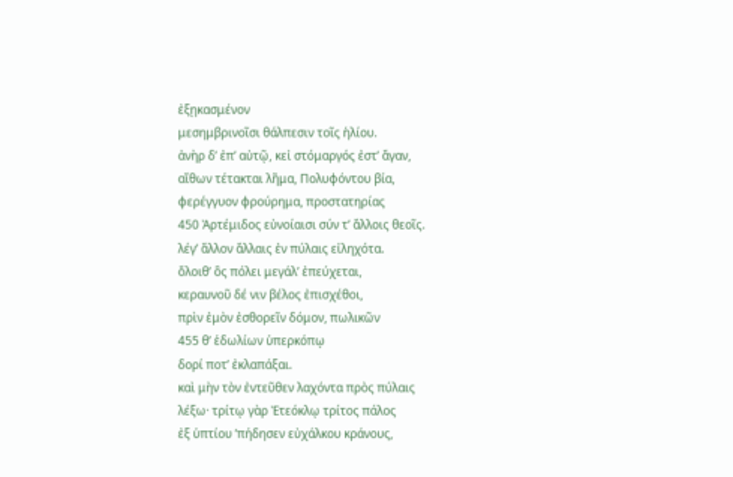ἐξῃκασμένον
μεσημβρινοῖσι θάλπεσιν τοῖς ἡλίου.
ἀνὴρ δʼ ἐπʼ αὐτῷ, κεἰ στόμαργός ἐστʼ ἄγαν,
αἴθων τέτακται λῆμα, Πολυφόντου βία,
φερέγγυον φρούρημα, προστατηρίας
450 Ἀρτέμιδος εὐνοίαισι σύν τʼ ἄλλοις θεοῖς.
λέγʼ ἄλλον ἄλλαις ἐν πύλαις εἰληχότα.
ὄλοιθʼ ὃς πόλει μεγάλʼ ἐπεύχεται,
κεραυνοῦ δέ νιν βέλος ἐπισχέθοι,
πρὶν ἐμὸν ἐσθορεῖν δόμον, πωλικῶν
455 θʼ ἑδωλίων ὑπερκόπῳ
δορί ποτʼ ἐκλαπάξαι.
καὶ μὴν τὸν ἐντεῦθεν λαχόντα πρὸς πύλαις
λέξω· τρίτῳ γὰρ Ἐτεόκλῳ τρίτος πάλος
ἐξ ὑπτίου ʼπήδησεν εὐχάλκου κράνους,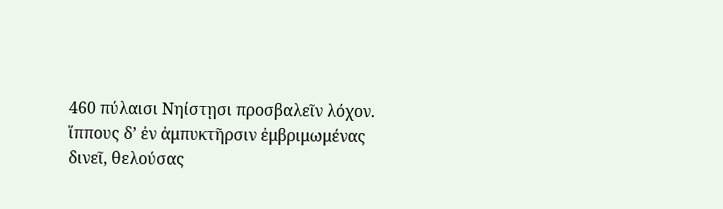460 πύλαισι Νηίστῃσι προσβαλεῖν λόχον.
ἵππους δʼ ἐν ἀμπυκτῆρσιν ἐμβριμωμένας
δινεῖ, θελούσας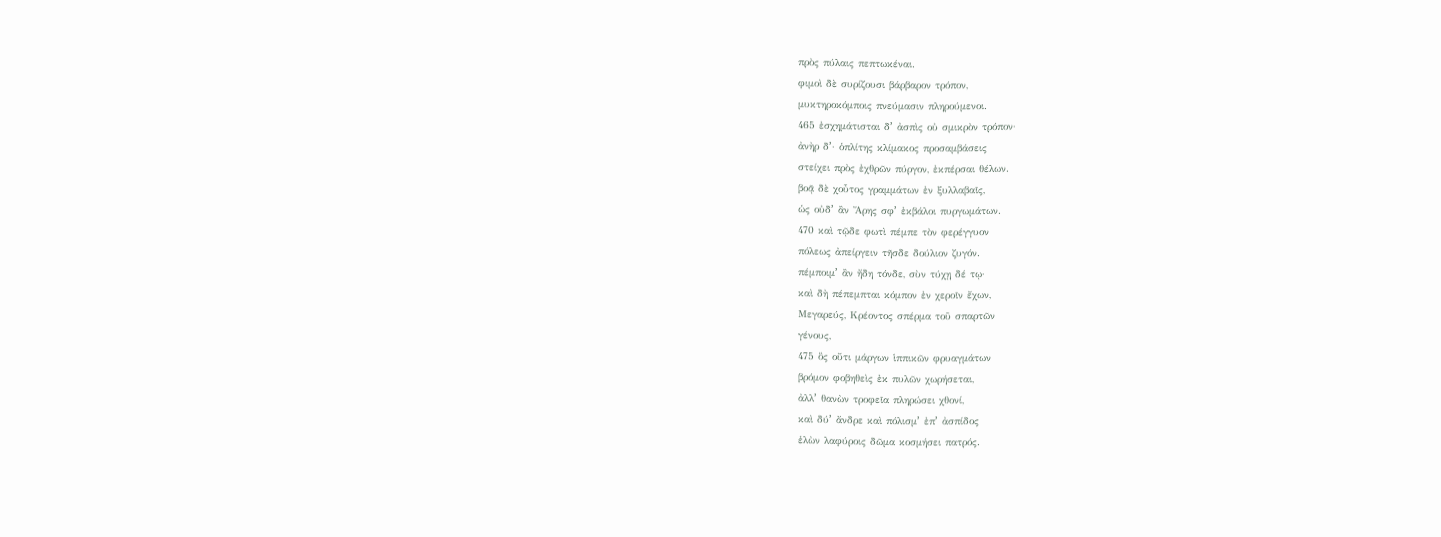πρὸς πύλαις πεπτωκέναι.
φιμοὶ δὲ συρίζουσι βάρβαρον τρόπον,
μυκτηροκόμποις πνεύμασιν πληρούμενοι.
465 ἐσχημάτισται δʼ ἀσπὶς οὐ σμικρὸν τρόπον·
ἀνὴρ δʼ· ὁπλίτης κλίμακος προσαμβάσεις
στείχει πρὸς ἐχθρῶν πύργον, ἐκπέρσαι θέλων.
βοᾷ δὲ χοὖτος γραμμάτων ἐν ξυλλαβαῖς,
ὡς οὐδʼ ἂν Ἄρης σφʼ ἐκβάλοι πυργωμάτων.
470 καὶ τῷδε φωτὶ πέμπε τὸν φερέγγυον
πόλεως ἀπείργειν τῆσδε δούλιον ζυγόν.
πέμποιμʼ ἂν ἤδη τόνδε, σὺν τύχῃ δέ τῳ·
καὶ δὴ πέπεμπται κόμπον ἐν χεροῖν ἔχων,
Μεγαρεύς, Κρέοντος σπέρμα τοῦ σπαρτῶν
γένους,
475 ὃς οὔτι μάργων ἱππικῶν φρυαγμάτων
βρόμον φοβηθεὶς ἐκ πυλῶν χωρήσεται,
ἀλλʼ θανὼν τροφεῖα πληρώσει χθονί,
καὶ δύʼ ἄνδρε καὶ πόλισμʼ ἐπʼ ἀσπίδος
ἑλὼν λαφύροις δῶμα κοσμήσει πατρός.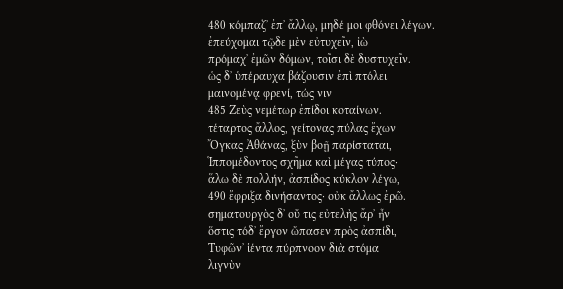480 κόμπαζʼ ἐπʼ ἄλλῳ, μηδέ μοι φθόνει λέγων.
ἐπεύχομαι τῷδε μὲν εὐτυχεῖν, ἰὼ
πρόμαχʼ ἐμῶν δόμων, τοῖσι δὲ δυστυχεῖν.
ὡς δʼ ὑπέραυχα βάζουσιν ἐπὶ πτόλει
μαινομένᾳ φρενί, τώς νιν
485 Ζεὺς νεμέτωρ ἐπίδοι κοταίνων.
τέταρτος ἄλλος, γείτονας πύλας ἔχων
Ὄγκας Ἀθάνας, ξὺν βοῇ παρίσταται,
Ἱππομέδοντος σχῆμα καὶ μέγας τύπος·
ἅλω δὲ πολλήν, ἀσπίδος κύκλον λέγω,
490 ἔφριξα δινήσαντος· οὐκ ἄλλως ἐρῶ.
σηματουργὸς δʼ οὔ τις εὐτελὴς ἄρʼ ἦν
ὅστις τόδʼ ἔργον ὤπασεν πρὸς ἀσπίδι,
Τυφῶνʼ ἱέντα πύρπνοον διὰ στόμα
λιγνὺν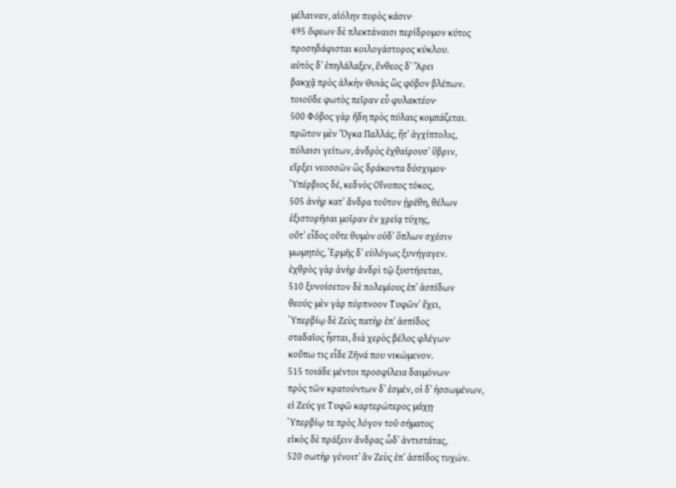μέλαιναν, αἰόλην πυρὸς κάσιν·
495 ὄφεων δὲ πλεκτάναισι περίδρομον κύτος
προσηδάφισται κοιλογάστορος κύκλου.
αὐτὸς δʼ ἐπηλάλαξεν, ἔνθεος δʼ Ἄρει
βακχᾷ πρὸς ἀλκὴν Θυιὰς ὣς φόβον βλέπων.
τοιοῦδε φωτὸς πεῖραν εὖ φυλακτέον·
500 Φόβος γὰρ ἤδη πρὸς πύλαις κομπάζεται.
πρῶτον μὲν Ὄγκα Παλλάς, ἥτʼ ἀγχίπτολις,
πύλαισι γείτων, ἀνδρὸς ἐχθαίρουσʼ ὕβριν,
εἴρξει νεοσσῶν ὣς δράκοντα δύσχιμον·
Ὑπέρβιος δέ, κεδνὸς Οἴνοπος τόκος,
505 ἀνὴρ κατʼ ἄνδρα τοῦτον ᾑρέθη, θέλων
ἐξιστορῆσαι μοῖραν ἐν χρείᾳ τύχης,
οὔτʼ εἶδος οὔτε θυμὸν οὐδʼ ὅπλων σχέσιν
μωμητός, Ἑρμῆς δʼ εὐλόγως ξυνήγαγεν.
ἐχθρὸς γὰρ ἁνὴρ ἀνδρὶ τῷ ξυστήσεται,
510 ξυνοίσετον δὲ πολεμίους ἐπʼ ἀσπίδων
θεούς· μὲν γὰρ πύρπνοον Τυφῶνʼ ἔχει,
Ὑπερβίῳ δὲ Ζεὺς πατὴρ ἐπʼ ἀσπίδος
σταδαῖος ἧσται, διὰ χερὸς βέλος φλέγων·
κοὔπω τις εἶδε Ζῆνά που νικώμενον.
515 τοιάδε μέντοι προσφίλεια δαιμόνων·
πρὸς τῶν κρατούντων δʼ ἐσμέν, οἱ δʼ ἡσσωμένων,
εἰ Ζεύς γε Τυφῶ καρτερώτερος μάχῃ·
Ὑπερβίῳ τε πρὸς λόγον τοῦ σήματος
εἰκὸς δὲ πράξειν ἄνδρας ὧδʼ ἀντιστάτας,
520 σωτὴρ γένοιτʼ ἂν Ζεὺς ἐπʼ ἀσπίδος τυχών.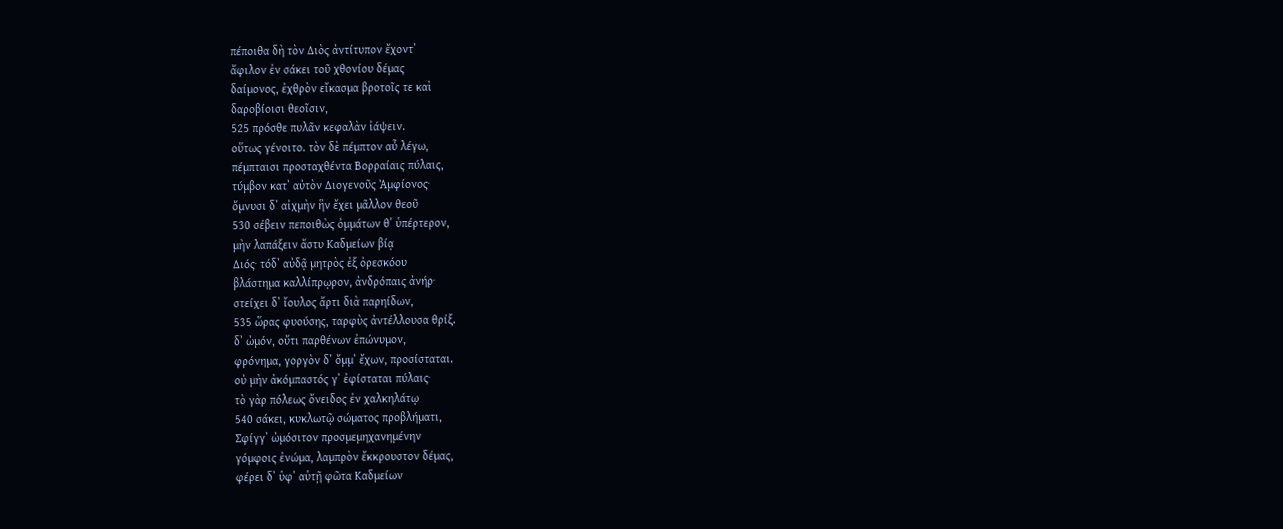πέποιθα δὴ τὸν Διὸς ἀντίτυπον ἔχοντʼ
ἄφιλον ἐν σάκει τοῦ χθονίου δέμας
δαίμονος, ἐχθρὸν εἴκασμα βροτοῖς τε καὶ
δαροβίοισι θεοῖσιν,
525 πρόσθε πυλᾶν κεφαλὰν ἰάψειν.
οὕτως γένοιτο. τὸν δὲ πέμπτον αὖ λέγω,
πέμπταισι προσταχθέντα Βορραίαις πύλαις,
τύμβον κατʼ αὐτὸν Διογενοῦς Ἀμφίονος·
ὄμνυσι δʼ αἰχμὴν ἣν ἔχει μᾶλλον θεοῦ
530 σέβειν πεποιθὼς ὀμμάτων θʼ ὑπέρτερον,
μὴν λαπάξειν ἄστυ Καδμείων βίᾳ
Διός· τόδʼ αὐδᾷ μητρὸς ἐξ ὀρεσκόου
βλάστημα καλλίπρῳρον, ἀνδρόπαις ἀνήρ·
στείχει δʼ ἴουλος ἄρτι διὰ παρηίδων,
535 ὥρας φυούσης, ταρφὺς ἀντέλλουσα θρίξ.
δʼ ὠμόν, οὔτι παρθένων ἐπώνυμον,
φρόνημα, γοργὸν δʼ ὄμμʼ ἔχων, προσίσταται.
οὐ μὴν ἀκόμπαστός γʼ ἐφίσταται πύλαις·
τὸ γὰρ πόλεως ὄνειδος ἐν χαλκηλάτῳ
540 σάκει, κυκλωτῷ σώματος προβλήματι,
Σφίγγʼ ὠμόσιτον προσμεμηχανημένην
γόμφοις ἐνώμα, λαμπρὸν ἔκκρουστον δέμας,
φέρει δʼ ὑφʼ αὑτῇ φῶτα Καδμείων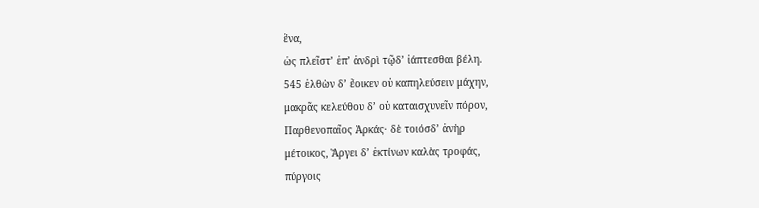ἕνα,
ὡς πλεῖστʼ ἐπʼ ἀνδρὶ τῷδʼ ἰάπτεσθαι βέλη.
545 ἐλθὼν δʼ ἔοικεν οὐ καπηλεύσειν μάχην,
μακρᾶς κελεύθου δʼ οὐ καταισχυνεῖν πόρον,
Παρθενοπαῖος Ἀρκάς· δὲ τοιόσδʼ ἀνὴρ
μέτοικος, Ἄργει δʼ ἐκτίνων καλὰς τροφάς,
πύργοις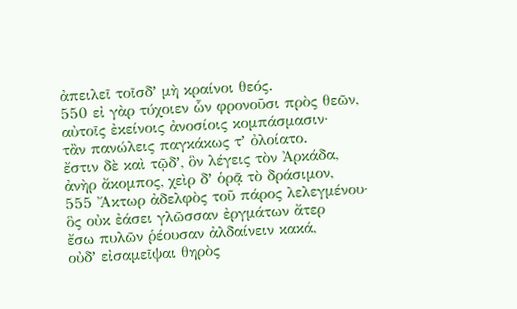ἀπειλεῖ τοῖσδʼ μὴ κραίνοι θεός.
550 εἰ γὰρ τύχοιεν ὧν φρονοῦσι πρὸς θεῶν,
αὐτοῖς ἐκείνοις ἀνοσίοις κομπάσμασιν·
τἂν πανώλεις παγκάκως τʼ ὀλοίατο.
ἔστιν δὲ καὶ τῷδʼ, ὃν λέγεις τὸν Ἀρκάδα,
ἀνὴρ ἄκομπος, χεὶρ δʼ ὁρᾷ τὸ δράσιμον,
555 Ἄκτωρ ἀδελφὸς τοῦ πάρος λελεγμένου·
ὃς οὐκ ἐάσει γλῶσσαν ἐργμάτων ἄτερ
ἔσω πυλῶν ῥέουσαν ἀλδαίνειν κακά,
οὐδʼ εἰσαμεῖψαι θηρὸς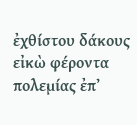ἐχθίστου δάκους
εἰκὼ φέροντα πολεμίας ἐπʼ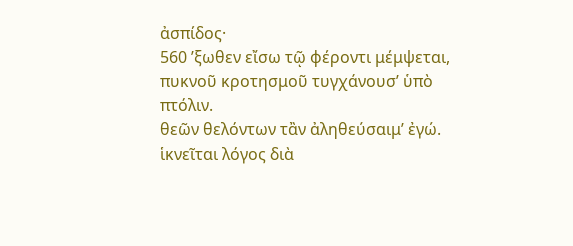ἀσπίδος·
560 ʼξωθεν εἴσω τῷ φέροντι μέμψεται,
πυκνοῦ κροτησμοῦ τυγχάνουσʼ ὑπὸ πτόλιν.
θεῶν θελόντων τἂν ἀληθεύσαιμʼ ἐγώ.
ἱκνεῖται λόγος διὰ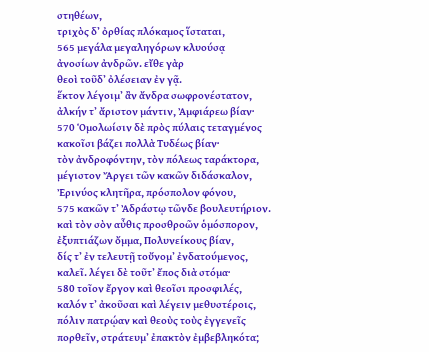στηθέων,
τριχὸς δʼ ὀρθίας πλόκαμος ἵσταται,
565 μεγάλα μεγαληγόρων κλυούσᾳ
ἀνοσίων ἀνδρῶν. εἴθε γὰρ
θεοὶ τοῦδʼ ὀλέσειαν ἐν γᾷ.
ἕκτον λέγοιμʼ ἂν ἄνδρα σωφρονέστατον,
ἀλκήν τʼ ἄριστον μάντιν, Ἀμφιάρεω βίαν·
570 Ὁμολωίσιν δὲ πρὸς πύλαις τεταγμένος
κακοῖσι βάζει πολλὰ Τυδέως βίαν·
τὸν ἀνδροφόντην, τὸν πόλεως ταράκτορα,
μέγιστον Ἄργει τῶν κακῶν διδάσκαλον,
Ἐρινύος κλητῆρα, πρόσπολον φόνου,
575 κακῶν τʼ Ἀδράστῳ τῶνδε βουλευτήριον.
καὶ τὸν σὸν αὖθις προσθροῶν ὁμόσπορον,
ἐξυπτιάζων ὄμμα, Πολυνείκους βίαν,
δίς τʼ ἐν τελευτῇ τοὔνομʼ ἐνδατούμενος,
καλεῖ. λέγει δὲ τοῦτʼ ἔπος διὰ στόμα·
580 τοῖον ἔργον καὶ θεοῖσι προσφιλές,
καλόν τʼ ἀκοῦσαι καὶ λέγειν μεθυστέροις,
πόλιν πατρῴαν καὶ θεοὺς τοὺς ἐγγενεῖς
πορθεῖν, στράτευμʼ ἐπακτὸν ἐμβεβληκότα;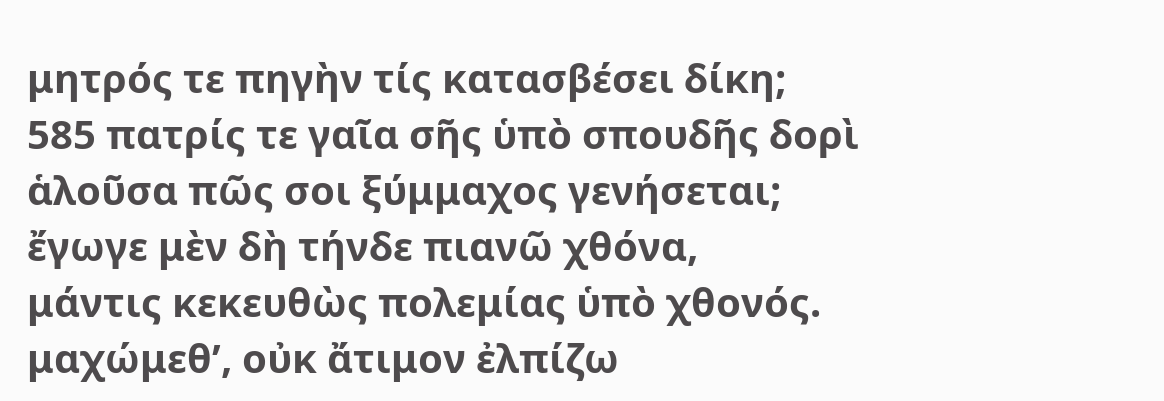μητρός τε πηγὴν τίς κατασβέσει δίκη;
585 πατρίς τε γαῖα σῆς ὑπὸ σπουδῆς δορὶ
ἁλοῦσα πῶς σοι ξύμμαχος γενήσεται;
ἔγωγε μὲν δὴ τήνδε πιανῶ χθόνα,
μάντις κεκευθὼς πολεμίας ὑπὸ χθονός.
μαχώμεθʼ, οὐκ ἄτιμον ἐλπίζω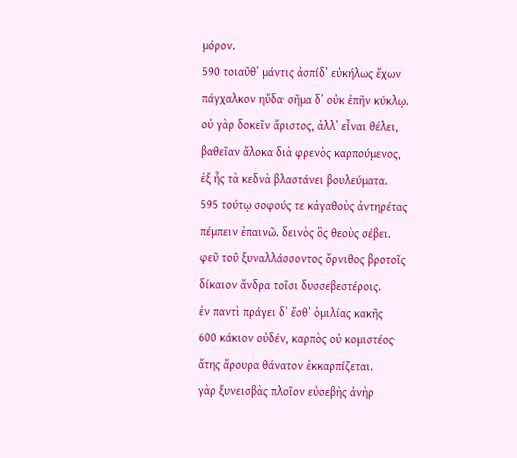μόρον.
590 τοιαῦθʼ μάντις ἀσπίδʼ εὐκήλως ἔχων
πάγχαλκον ηὔδα· σῆμα δʼ οὐκ ἐπῆν κύκλῳ.
οὐ γὰρ δοκεῖν ἄριστος, ἀλλʼ εἶναι θέλει,
βαθεῖαν ἄλοκα διὰ φρενὸς καρπούμενος,
ἐξ ἧς τὰ κεδνὰ βλαστάνει βουλεύματα.
595 τούτῳ σοφούς τε κἀγαθοὺς ἀντηρέτας
πέμπειν ἐπαινῶ. δεινὸς ὃς θεοὺς σέβει.
φεῦ τοῦ ξυναλλάσσοντος ὄρνιθος βροτοῖς
δίκαιον ἄνδρα τοῖσι δυσσεβεστέροις.
ἐν παντὶ πράγει δʼ ἔσθʼ ὁμιλίας κακῆς
600 κάκιον οὐδέν, καρπὸς οὐ κομιστέος·
ἄτης ἄρουρα θάνατον ἐκκαρπίζεται.
γὰρ ξυνεισβὰς πλοῖον εὐσεβὴς ἀνὴρ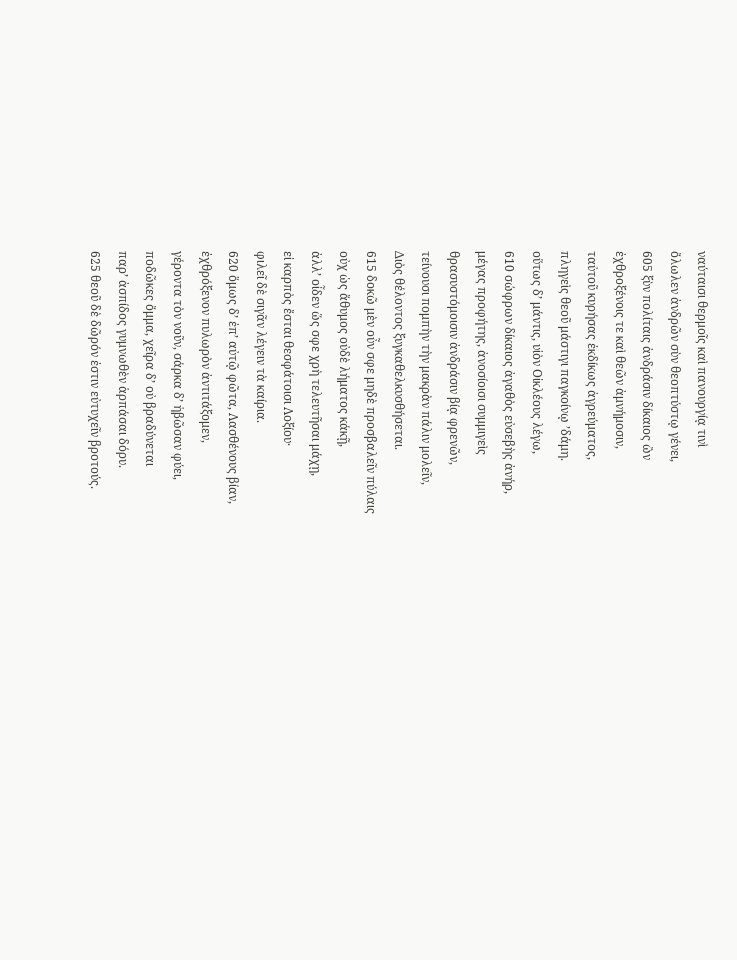ναύταισι θερμοῖς καὶ πανουργίᾳ τινὶ
ὄλωλεν ἀνδρῶν σὺν θεοπτύστῳ γένει,
605 ξὺν πολίταις ἀνδράσιν δίκαιος ὢν
ἐχθροξένοις τε καὶ θεῶν ἀμνήμοσιν,
ταὐτοῦ κυρήσας ἐκδίκως ἀγρεύματος,
πληγεὶς θεοῦ μάστιγι παγκοίνῳ ʼδάμη.
οὕτως δʼ μάντις, υἱὸν Οἰκλέους λέγω,
610 σώφρων δίκαιος ἀγαθὸς εὐσεβὴς ἀνήρ,
μέγας προφήτης, ἀνοσίοισι συμμιγεὶς
θρασυστόμοισιν ἀνδράσιν βίᾳ φρενῶν,
τείνουσι πομπὴν τὴν μακρὰν πάλιν μολεῖν,
Διὸς θέλοντος ξυγκαθελκυσθήσεται.
615 δοκῶ μὲν οὖν σφε μηδὲ προσβαλεῖν πύλαις
οὐχ ὡς ἄθυμος οὐδὲ λήματος κάκῇ,
ἀλλʼ οἶδεν ὥς σφε χρὴ τελευτῆσαι μάχῃ,
εἰ καρπὸς ἔσται θεσφάτοισι Λοξίου·
φιλεῖ δὲ σιγᾶν λέγειν τὰ καίρια.
620 ὅμως δʼ ἐπʼ αὐτῷ φῶτα, Λασθένους βίαν,
ἐχθρόξενον πυλωρὸν ἀντιτάξομεν,
γέροντα τὸν νοῦν, σάρκα δʼ ἡβῶσαν φύει,
ποδῶκες ὄμμα, χεῖρα δʼ οὐ βραδύνεται
παρʼ ἀσπίδος γυμνωθὲν ἁρπάσαι δόρυ.
625 θεοῦ δὲ δῶρόν ἐστιν εὐτυχεῖν βροτούς.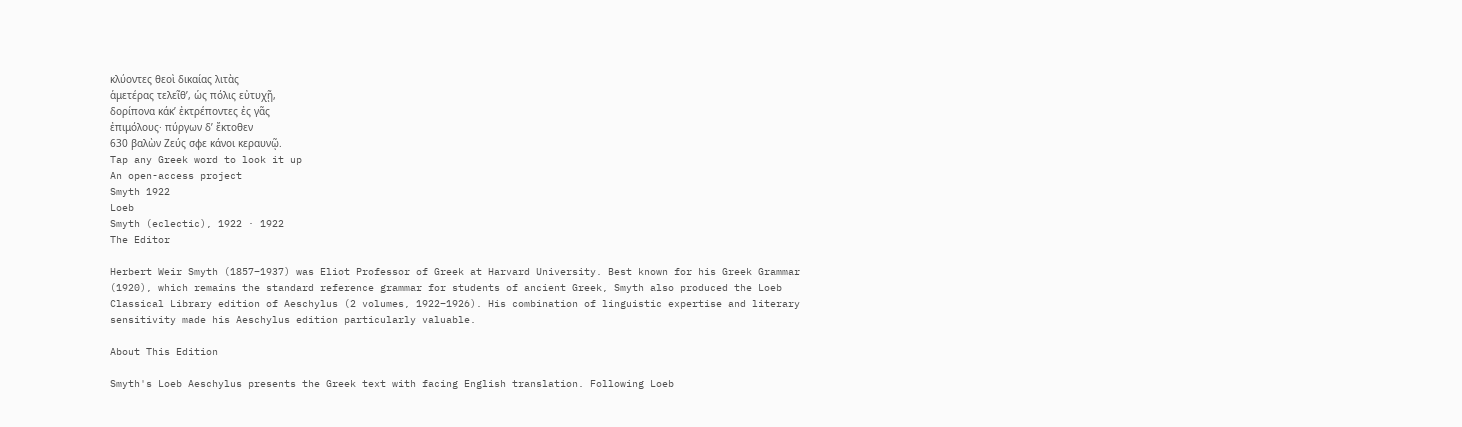κλύοντες θεοὶ δικαίας λιτὰς
ἁμετέρας τελεῖθʼ, ὡς πόλις εὐτυχῇ,
δορίπονα κάκʼ ἐκτρέποντες ἐς γᾶς
ἐπιμόλους· πύργων δʼ ἔκτοθεν
630 βαλὼν Ζεύς σφε κάνοι κεραυνῷ.
Tap any Greek word to look it up
An open-access project
Smyth 1922
Loeb
Smyth (eclectic), 1922 · 1922
The Editor

Herbert Weir Smyth (1857–1937) was Eliot Professor of Greek at Harvard University. Best known for his Greek Grammar (1920), which remains the standard reference grammar for students of ancient Greek, Smyth also produced the Loeb Classical Library edition of Aeschylus (2 volumes, 1922–1926). His combination of linguistic expertise and literary sensitivity made his Aeschylus edition particularly valuable.

About This Edition

Smyth's Loeb Aeschylus presents the Greek text with facing English translation. Following Loeb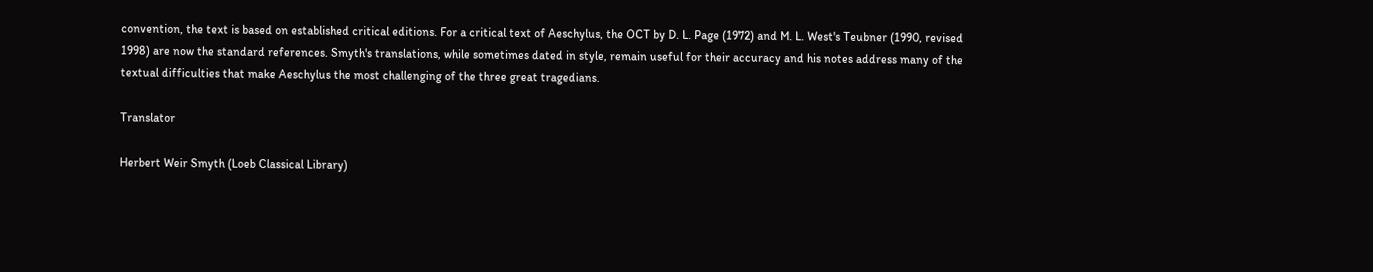convention, the text is based on established critical editions. For a critical text of Aeschylus, the OCT by D. L. Page (1972) and M. L. West's Teubner (1990, revised 1998) are now the standard references. Smyth's translations, while sometimes dated in style, remain useful for their accuracy and his notes address many of the textual difficulties that make Aeschylus the most challenging of the three great tragedians.

Translator

Herbert Weir Smyth (Loeb Classical Library)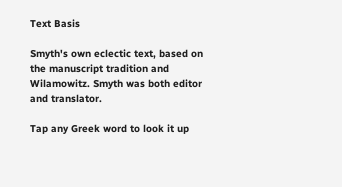Text Basis

Smyth's own eclectic text, based on the manuscript tradition and Wilamowitz. Smyth was both editor and translator.

Tap any Greek word to look it up